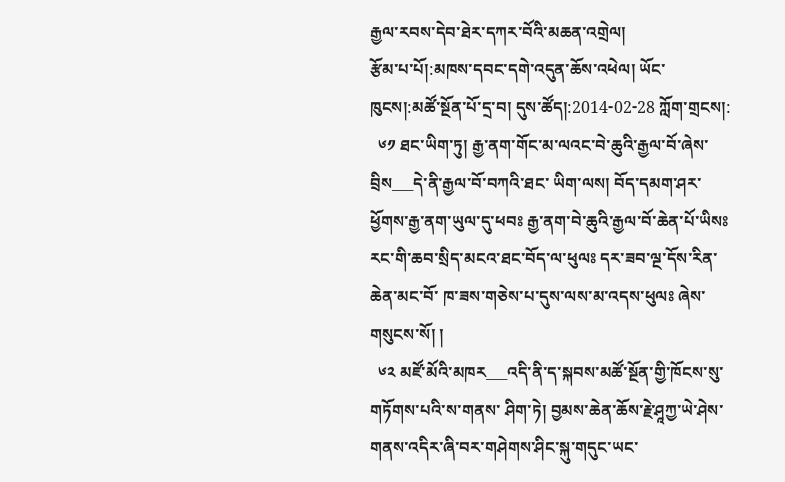རྒྱལ་རབས་དེབ་ཐེར་དཀར་བོའི་མཆན་འགྲེལ།
རྩོམ་པ་པོ།:མཁས་དབང་དགེ་འདུན་ཆོས་འཕེལ། ཡོང་ཁུངས།:མཚོ་སྔོན་པོ་དྲ་བ། དུས་ཚོད།:2014-02-28 ཀློག་གྲངས།:
  ༦༡ ཐང་ཡིག་ཏུ། རྒྱ་ནག་གོང་མ་ལའང་བེ་ཆུའི་རྒྱལ་བོ་ཞེས་བྲིས___དེ་ནི་རྒྱལ་བོ་བཀའི་ཐང་ ཡིག་ལས། བོད་དམག་ཤར་ཕྱོགས་རྒྱ་ནག་ཡུལ་དུ་ཕབཿ རྒྱ་ནག་བེ་ཆུའི་རྒྱལ་བོ་ཆེན་པོ་ཡིསཿ རང་གི་ཆབ་སྲིད་མངའ་ཐང་བོད་ལ་ཕུལཿ དར་ཟབ་ལྔ་དོས་རིན་ཆེན་མང་བོ་ ཁ་ཟས་གཅེས་པ་དུས་ལས་མ་འདས་ཕུལཿ ཞེས་གསུངས་སོ། །
  ༦༢ མཛོ་མོའི་མཁར___འདི་ནི་ད་སྐབས་མཚོ་སྔོན་གྱི་ཁོངས་སུ་གཏོགས་པའི་ས་གནས་ ཤིག་ཏེ། བྱམས་ཆེན་ཆོས་རྗེ་ཤཱཀྱ་ཡེ་ཤེས་གནས་འདིར་ཞི་བར་གཤེགས་ཤིང་སྐུ་གདུང་ཡང་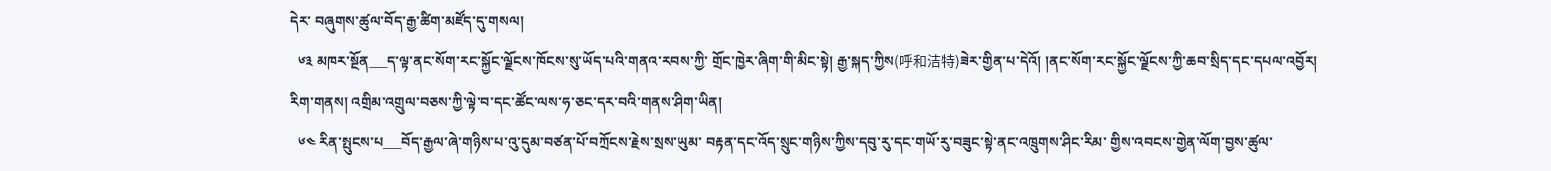དེར་ བཞུགས་ཚུལ་བོད་རྒྱ་ཚིག་མཛོད་དུ་གསལ།
  ༦༣ མཁར་སྔོན___ད་ལྟ་ནང་སོག་རང་སྐྱོང་ལྗོངས་ཁོངས་སུ་ཡོད་པའི་གནའ་རབས་ཀྱི་ གྲོང་ཁྱེར་ཞིག་གི་མིང་སྟེ། རྒྱ་སྐད་ཀྱིས(呼和洁特)ཟེར་གྱིན་པ་དེའོ། །ནང་སོག་རང་སྐྱོང་ལྗོངས་ཀྱི་ཆབ་སྲིད་དང་དཔལ་འབྱོར། རིག་གནས། འགྲིམ་འགྲུལ་བཅས་ཀྱི་ལྟེ་བ་དང་ཚོང་ལས་ཧ་ཅང་དར་བའི་གནས་ཤིག་ཡིན།
  ༦༤ རིན་སྤུངས་པ___བོད་རྒྱལ་ཞེ་གཉིས་པ་འུ་དུམ་བཙན་པོ་བཀྲོངས་རྗེས་སྲས་ཡུམ་ བརྟན་དང་འོད་སྲུང་གཉིས་ཀྱིས་དབུ་རུ་དང་གཡོ་རུ་བཟུང་སྟེ་ནང་འཁྲུགས་ཤིང་རིམ་ གྱིས་འབངས་གྱེན་ལོག་བྱས་ཚུལ་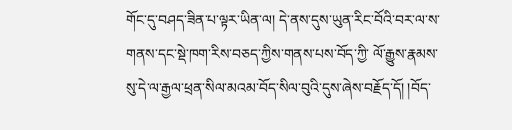གོང་དུ་བཤད་ཟིན་པ་ལྟར་ཡིན་ལ། དེ་ནས་དུས་ཡུན་རིང་བོའི་བར་ལ་ས་གནས་དང་སྡེ་ཁག་རིས་བཅད་ཀྱིས་གནས་པས་བོད་ཀྱི་ ལོ་རྒྱུས་རྣམས་སུ་དེ་ལ་རྒྱལ་ཕྲན་སིལ་མའམ་བོད་སིལ་བུའི་དུས་ཞེས་བརྗོད་དོ། །བོད་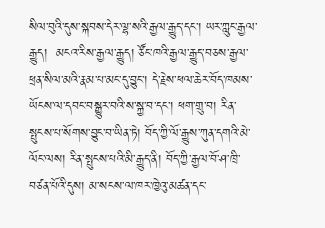སིལ་བུའི་དུས་སྐབས་དེར་ལྷ་སའི་རྒྱལ་རྒྱུད་དང་། ཡར་ཀླུང་རྒྱལ་རྒྱུད།  མངའ་རིས་རྒྱལ་རྒྱུད། ཙོང་ཁའི་རྒྱལ་རྒྱུད་བཅས་རྒྱལ་ཕྲན་སིལ་མའི་རྣམ་པ་མང་དུ་བྱུང་། དེ་རྗེས་ཕལ་ཆེར་བོད་ཁམས་ཡོངས་ལ་དབང་བསྒྱུར་བའི་ས་སྐྱ་བ་དང་། ཕག་གྲུ་བ། རིན་སྤུངས་པ་སོགས་བྱུང་བ་ཡིན་ཏེ། བོད་ཀྱི་ལོ་རྒྱུས་ཀུན་དགའི་མེ་ལོང་ལས། རིན་སྤུངས་པའི་མི་རྒྱུད་ནི། བོད་ཀྱི་རྒྱལ་བོ་ཤ་ཁྲི་བཙན་པོའི་དུས། མ་སངས་ལ་ཁར་ཁྱེའུ་མཚན་དང་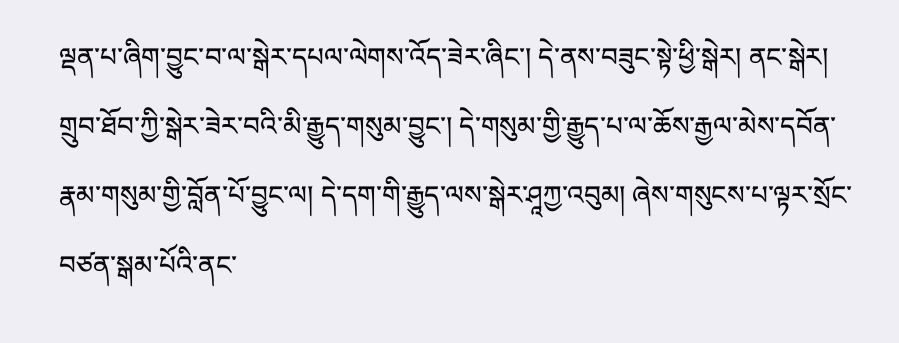ལྡན་པ་ཞིག་བྱུང་བ་ལ་སྒེར་དཔལ་ལེགས་འོད་ཟེར་ཞིང་། དེ་ནས་བཟུང་སྟེ་ཕྱི་སྒེར། ནང་སྒེར། གྲུབ་ཐོབ་ཀྱི་སྒེར་ཟེར་བའི་མི་རྒྱུད་གསུམ་བྱུང་། དེ་གསུམ་གྱི་རྒྱུད་པ་ལ་ཆོས་རྒྱལ་མེས་དབོན་རྣམ་གསུམ་གྱི་བློན་པོ་བྱུང་ལ། དེ་དག་གི་རྒྱུད་ལས་སྒེར་ཤཱཀྱ་འབུམ། ཞེས་གསུངས་པ་ལྟར་སྲོང་བཙན་སྒམ་པོའི་ནང་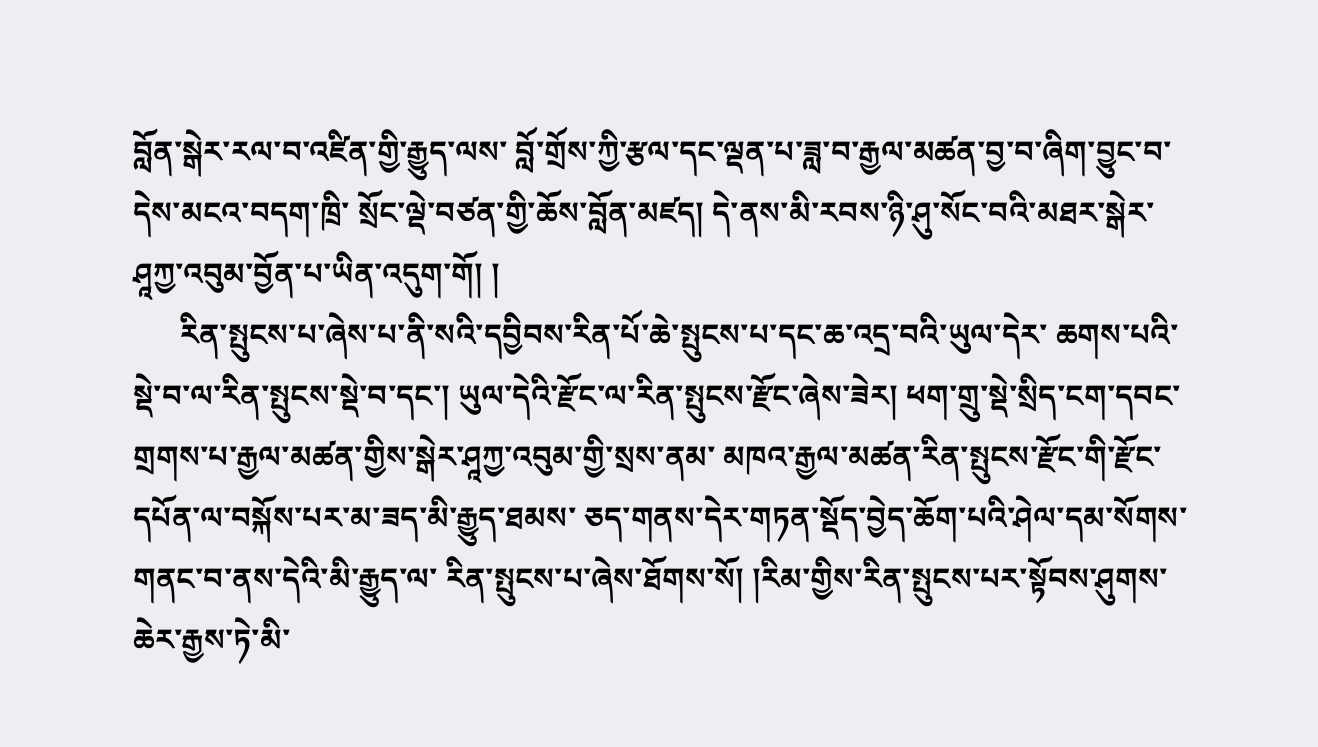བློན་སྒེར་རལ་བ་འཛིན་གྱི་རྒྱུད་ལས་ བློ་གྲོས་ཀྱི་རྩལ་དང་ལྡན་པ་ཟླ་བ་རྒྱལ་མཚན་བྱ་བ་ཞིག་བྱུང་བ་དེས་མངའ་བདག་ཁྲི་ སྲོང་ལྡེ་བཙན་གྱི་ཆོས་བློན་མཛད། དེ་ནས་མི་རབས་ཉི་ཤུ་སོང་བའི་མཐར་སྒེར་ཤཱཀྱ་འབུམ་བྱོན་པ་ཡིན་འདུག་གོ། །
      རིན་སྤུངས་པ་ཞེས་པ་ནི་སའི་དབྱིབས་རིན་པོ་ཆེ་སྤུངས་པ་དང་ཆ་འདྲ་བའི་ཡུལ་དེར་ ཆགས་པའི་སྡེ་བ་ལ་རིན་སྤུངས་སྡེ་བ་དང་། ཡུལ་དེའི་རྫོང་ལ་རིན་སྤུངས་རྫོང་ཞེས་ཟེར། ཕག་གྲུ་སྡེ་སྲིད་ངག་དབང་གྲགས་པ་རྒྱལ་མཚན་གྱིས་སྒེར་ཤཱཀྱ་འབུམ་གྱི་སྲས་ནམ་ མཁའ་རྒྱལ་མཚན་རིན་སྤུངས་རྫོང་གི་རྫོང་དཔོན་ལ་བསྐོས་པར་མ་ཟད་མི་རྒྱུད་ཐམས་ ཅད་གནས་དེར་གཏན་སྡོད་བྱེད་ཆོག་པའི་ཤེལ་དམ་སོགས་གནང་བ་ནས་དེའི་མི་རྒྱུད་ལ་ རིན་སྤུངས་པ་ཞེས་ཐོགས་སོ། །རིམ་གྱིས་རིན་སྤུངས་པར་སྟོབས་ཤུགས་ཆེར་རྒྱས་ཏེ་མི་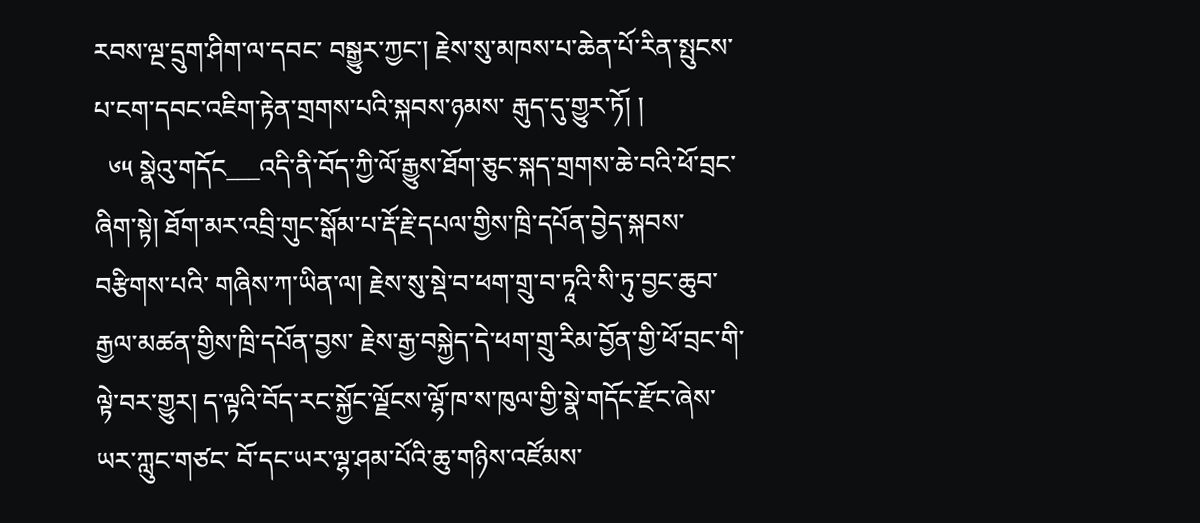རབས་ལྔ་དྲུག་ཤིག་ལ་དབང་ བསྒྱུར་ཀྱང་། རྗེས་སུ་མཁས་པ་ཆེན་པོ་རིན་སྤུངས་པ་ངག་དབང་འཇིག་རྟེན་གྲགས་པའི་སྐབས་ཉམས་ རྒུད་དུ་གྱུར་ཏོ། །
  ༦༥ སྣེའུ་གདོང___འདི་ནི་བོད་ཀྱི་ལོ་རྒྱུས་ཐོག་ཅུང་སྐད་གྲགས་ཆེ་བའི་ཕོ་བྲང་ ཞིག་སྟེ། ཐོག་མར་འབྲི་གུང་སྒོམ་པ་རྡོ་རྗེ་དཔལ་གྱིས་ཁྲི་དཔོན་བྱེད་སྐབས་བརྩིགས་པའི་ གཞིས་ཀ་ཡིན་ལ། རྗེས་སུ་སྡེ་བ་ཕག་གྲུ་བ་ཏཱའི་སི་ཏུ་བྱང་ཆུབ་རྒྱལ་མཚན་གྱིས་ཁྲི་དཔོན་བྱས་ རྗེས་རྒྱ་བསྐྱེད་དེ་ཕག་གྲུ་རིམ་བྱོན་གྱི་ཕོ་བྲང་གི་ལྟེ་བར་གྱུར། ད་ལྟའི་བོད་རང་སྐྱོང་ལྗོངས་ལྷོ་ཁ་ས་ཁུལ་གྱི་སྣེ་གདོང་རྫོང་ཞེས་ཡར་ཀླུང་གཙང་ བོ་དང་ཡར་ལྷ་ཤམ་པོའི་ཆུ་གཉིས་འཛོམས་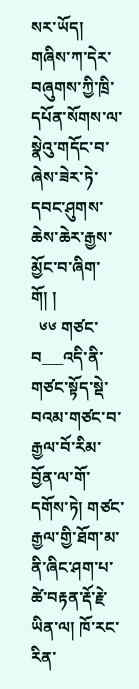སར་ཡོད། གཞིས་ཀ་དེར་བཞུགས་ཀྱི་ཁྲི་དཔོན་སོགས་ལ་སྣེའུ་གདོང་བ་ཞེས་ཟེར་ཏེ་དབང་ཤུགས་ ཆེས་ཆེར་རྒྱས་མྱོང་བ་ཞིག་གོ། །
  ༦༦ གཙང་བ___འདི་ནི་གཙང་སྟོད་སྡེ་བའམ་གཙང་བ་རྒྱལ་བོ་རིམ་བྱོན་ལ་གོ་དགོས་ཏེ། གཙང་རྒྱལ་གྱི་ཐོག་མ་ནི་ཞིང་ཤག་པ་ཚེ་བརྟན་རྡོ་རྗེ་ཡིན་ལ། ཁོ་རང་རིན་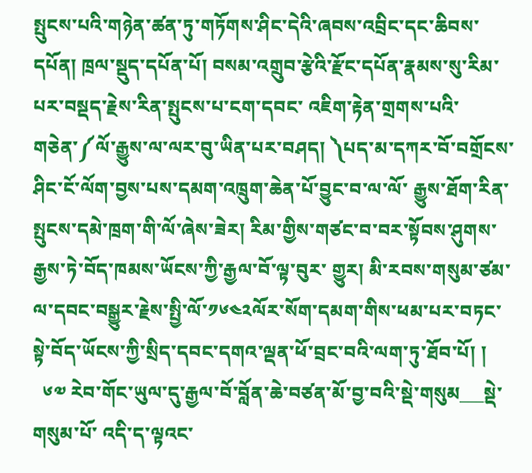སྤུངས་པའི་གཉེན་ཚན་ཏུ་གཏོགས་ཤིང་དེའི་ཞབས་འབྲིང་དང་ཆིབས་དཔོན། ཁྲལ་སྡུད་དཔོན་པོ། བསམ་འགྲུབ་རྩེའི་རྫོང་དཔོན་རྣམས་སུ་རིམ་པར་བསྡད་རྗེས་རིན་སྤུངས་པ་ངག་དབང་ འཇིག་རྟེན་གྲགས་པའི་གཅེན་༼ལོ་རྒྱུས་ལ་ལར་བུ་ཡིན་པར་བཤད། ༽པད་མ་དཀར་བོ་བགྲོངས་ཤིང་ངོ་ལོག་བྱས་པས་དམག་འཁྲུག་ཆེན་པོ་བྱུང་བ་ལ་ལོ་ རྒྱུས་ཐོག་རིན་སྤུངས་དམེ་ཁྲག་གི་ལོ་ཞེས་ཟེར། རིམ་གྱིས་གཙང་བ་བར་སྟོབས་ཤུགས་རྒྱས་ཏེ་བོད་ཁམས་ཡོངས་ཀྱི་རྒྱལ་བོ་ལྟ་བུར་ གྱུར། མི་རབས་གསུམ་ཙམ་ལ་དབང་བསྒྱུར་རྗེས་སྤྱི་ལོ་༡༦༤༢ལོར་སོག་དམག་གིས་ཕམ་པར་བཏང་ སྟེ་བོད་ཡོངས་ཀྱི་སྲིད་དབང་དགའ་ལྡན་ཕོ་བྲང་བའི་ལག་ཏུ་ཐོབ་པོ། །
  ༦༧ རེབ་གོང་ཡུལ་དུ་རྒྱལ་བོ་བློན་ཆེ་བཙན་མོ་བྱ་བའི་སྡེ་གསུམ___སྡེ་གསུམ་པོ་ འདི་ད་ལྟའང་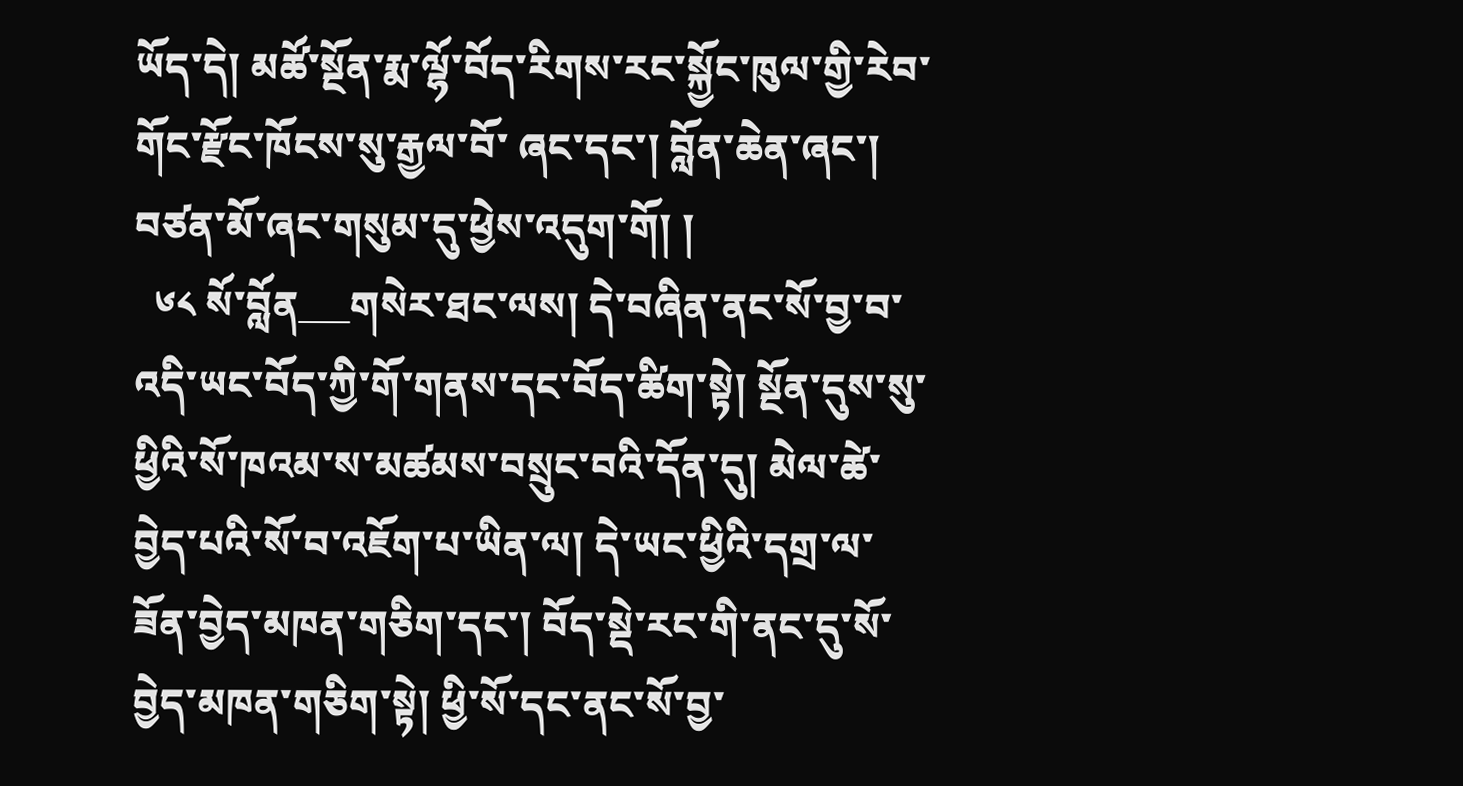ཡོད་དེ། མཚོ་སྔོན་རྨ་ལྷོ་བོད་རིགས་རང་སྐྱོང་ཁུལ་གྱི་རེབ་གོང་རྫོང་ཁོངས་སུ་རྒྱལ་བོ་ ཞང་དང་། བློན་ཆེན་ཞང་། བཙན་མོ་ཞང་གསུམ་དུ་ཕྱེས་འདུག་གོ། །
  ༦༨ སོ་བློན___གསེར་ཐང་ལས། དེ་བཞིན་ནང་སོ་བྱ་བ་འདི་ཡང་བོད་ཀྱི་གོ་གནས་དང་བོད་ཚིག་སྟེ། སྔོན་དུས་སུ་ཕྱིའི་སོ་ཁའམ་ས་མཚམས་བསྲུང་བའི་དོན་དུ། མེལ་ཚེ་བྱེད་པའི་སོ་བ་འཇོག་པ་ཡིན་ལ། དེ་ཡང་ཕྱིའི་དགྲ་ལ་ཟོན་བྱེད་མཁན་གཅིག་དང་། བོད་སྡེ་རང་གི་ནང་དུ་སོ་བྱེད་མཁན་གཅིག་སྟེ། ཕྱི་སོ་དང་ནང་སོ་བྱ་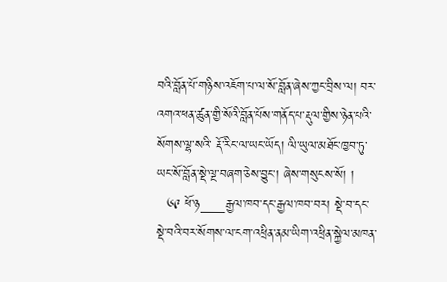བའི་བློན་པོ་གཉིས་འཇོག་པ་ལ་སོ་བློན་ཞེས་ཀྱང་བྲིས་ལ། བར་འགའ་ཕན་ཚུན་གྱི་སོའི་བློན་པོས་གནོད་པ་རྡུལ་གྱིས་ཉེན་པའི་སོགས་ལྷ་སའི་ རྡོ་རིང་ལ་ཡང་ཡོད། ལི་ཡུལ་མཐོང་ཁྱབ་ཏུ་ཡང་སོ་བློན་སྡེ་ལྔ་བཞག་ཅེས་བྱུང་། ཞེས་གསུངས་སོ། །
  ༦༩ ཕོ་ཉ___རྒྱལ་ཁབ་དང་རྒྱལ་ཁབ་བར། སྡེ་བ་དང་སྡེ་བའི་བར་སོགས་ལ་ངག་འཕྲིན་ནམ་ཡིག་འཕྲིན་སྐྱེལ་མཁན་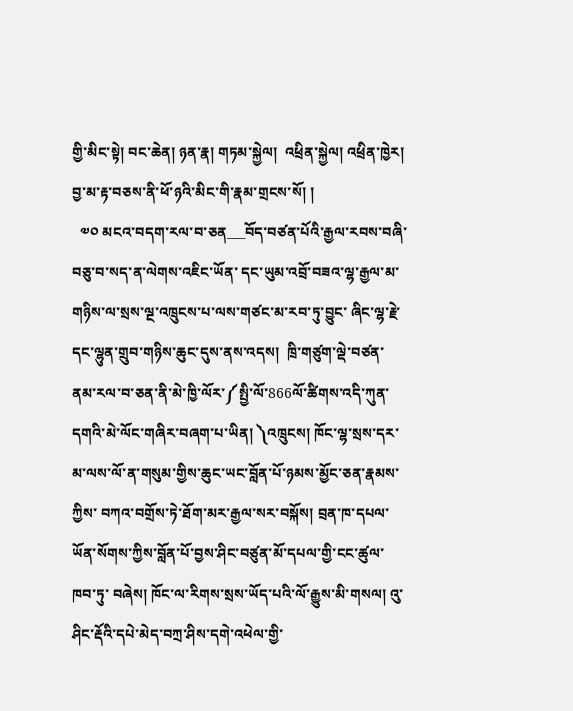གྱི་མིང་སྟེ། བང་ཆེན། ཉན་རྣ། གཏམ་སྐྱེལ།  འཕྲིན་སྐྱེལ། འཕྲིན་ཁྱེར། བྱ་མ་རྟ་བཅས་ནི་ཕོ་ཉའི་མིང་གི་རྣམ་གྲངས་སོ། །
  ༧༠ མངའ་བདག་རལ་བ་ཅན___བོད་བཙན་པོའི་རྒྱལ་རབས་བཞི་བཅུ་བ་སད་ན་ལེགས་འཇིང་ཡོན་ དང་ཡུམ་འབྲོ་བཟའ་ལྷ་རྒྱལ་མ་གཉིས་ལ་སྲས་ལྔ་འཁྲུངས་པ་ལས་གཙང་མ་རབ་ཏུ་བྱུང་ ཞིང་ལྷ་རྗེ་དང་ལྷུན་གྲུབ་གཉིས་ཆུང་དུས་ནས་འདས།  ཁྲི་གཙུག་ལྡེ་བཙན་ནམ་རལ་བ་ཅན་ནི་མེ་ཁྱི་ལོར་༼སྤྱི་ལོ་866ལོ་ཚིགས་འདི་ཀུན་ དགའི་མེ་ལོང་གཞིར་བཞག་པ་ཡིན། ༽འཁྲུངས། ཁོང་ལྷ་སྲས་དར་མ་ལས་ལོ་ན་གསུམ་གྱིས་ཆུང་ཡང་བློན་པོ་ཉམས་མྱོང་ཅན་རྣམས་ཀྱིས་ བཀའ་བགྲོས་ཏེ་ཐོག་མར་རྒྱལ་སར་བསྐོས། བྲན་ཁ་དཔལ་ཡོན་སོགས་ཀྱིས་བློན་པོ་བྱས་ཤིང་བཙུན་མོ་དཔལ་གྱི་ངང་ཚུལ་ཁབ་ཏུ་ བཞེས། ཁོང་ལ་རིགས་སྲས་ཡོད་པའི་ལོ་རྒྱུས་མི་གསལ། འུ་ཤིང་རྡོའི་དཔེ་མེད་བཀྲ་ཤིས་དགེ་འཕེལ་གྱི་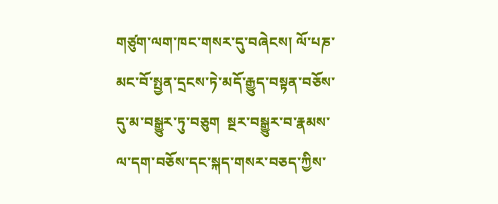གཙུག་ལག་ཁང་གསར་དུ་བཞེངས། ལོ་པཎ་མང་བོ་སྤྱན་དྲངས་ཏེ་མདོ་རྒྱུད་བསྟན་བཅོས་དུ་མ་བསྒྱུར་ཏུ་བཅུག  སྔར་བསྒྱུར་བ་རྣམས་ལ་དག་བཅོས་དང་སྐད་གསར་བཅད་ཀྱིས་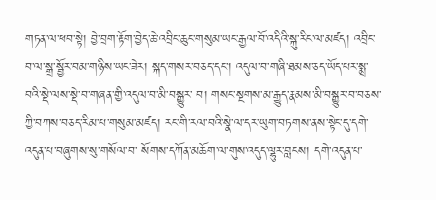གཏན་ལ་ཕབ་སྟེ། བྱེ་བྲག་རྟོག་བྱེད་ཆེ་འབྲིང་ཆུང་གསུམ་ཡང་རྒྱལ་བོ་འདིའི་སྐུ་རིང་ལ་མཛད། འབྲིང་བ་ལ་སྒྲ་སྦྱོར་བམ་གཉིས་ཡང་ཟེར། སྐད་གསར་བཅད་དང་། འདུལ་བ་གཞི་ཐམས་ཅད་ཡོད་པར་སྨྲ་བའི་སྡེ་ལས་སྡེ་བ་གཞན་གྱི་འདུལ་བ་མི་བསྒྱུར་ བ། གསང་སྔགས་མ་རྒྱུད་རྣམས་མི་བསྒྱུར་བ་བཅས་ཀྱི་བཀས་བཅད་རིམ་པ་གསུམ་མཛད། རང་གི་རལ་བའི་སྣེ་ལ་དར་ཡུག་བཏགས་ནས་སྟེང་དུ་དགེ་འདུན་པ་བཞུགས་སུ་གསོལ་བ་ སོགས་དཀོན་མཆོག་ལ་གུས་འདུད་ལྷུར་བླངས། དགེ་འདུན་པ་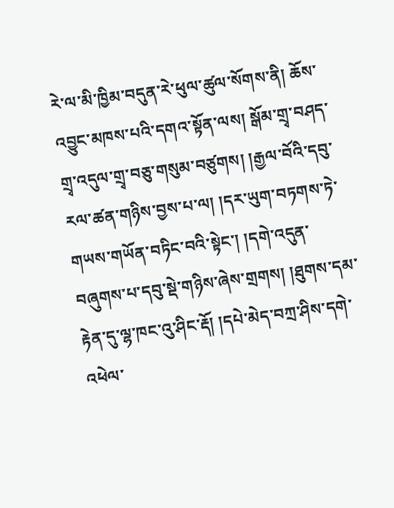རེ་ལ་མི་ཁྱིམ་བདུན་རེ་ཕུལ་ཚུལ་སོགས་ནི། ཆོས་འབྱུང་མཁས་པའི་དགའ་སྟོན་ལས། སྒོམ་གྲྭ་བཤད་གྲྭ་འདུལ་གྲྭ་བཅུ་གསུམ་བཙུགས། །རྒྱལ་བོའི་དབུ་རལ་ཚན་གཉིས་བྱས་པ་ལ། །དར་ཡུག་བཏགས་ཏེ་གཡས་གཡོན་བཏིང་བའི་སྟེང་། །དགེ་འདུན་བཞུགས་པ་དབུ་སྡེ་གཉིས་ཞེས་གྲགས། །ཐུགས་དམ་རྟེན་དུ་ལྷ་ཁང་འུ་ཤིང་རྡོ། །དཔེ་མེད་བཀྲ་ཤིས་དགེ་འཕེལ་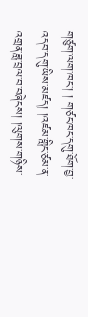གཙུག་ལག་ཁང་། ། གཙང་ཁང་དགུ་ཐོག་བྱ་འདབ་དགུ་ཡིས་མཛད། །འཛམ་གླིང་ཙམ་ན་འགྲན་ཟླ་བྲལ་བ་བཞེངས། །ལུགས་གཉིས་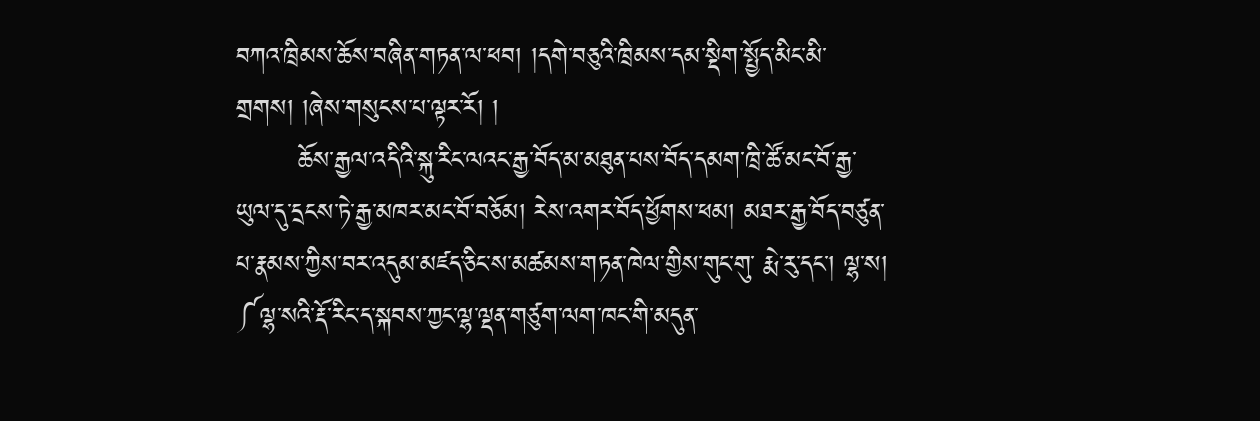བཀའ་ཁྲིམས་ཆོས་བཞིན་གཏན་ལ་ཕབ། །དགེ་བཅུའི་ཁྲིམས་དམ་སྡིག་སྤྱོད་མིང་མི་གྲགས། །ཞེས་གསུངས་པ་ལྟར་རོ། །
       ཆོས་རྒྱལ་འདིའི་སྐུ་རིང་ལའང་རྒྱ་བོད་མ་མཐུན་པས་བོད་དམག་ཁྲི་ཚོ་མང་བོ་རྒྱ་ ཡུལ་དུ་དྲངས་ཏེ་རྒྱ་མཁར་མང་བོ་བཅོམ། རེས་འགར་བོད་ཕྱོགས་ཕམ། མཐར་རྒྱ་བོད་བཙུན་པ་རྣམས་ཀྱིས་བར་འདུམ་མཛད་ཅིང་ས་མཚམས་གཏན་ཁེལ་གྱིས་གུང་གུ་ རྨེ་རུ་དང་། ལྷ་ས། ༼ལྷ་སའི་རྡོ་རིང་ད་སྐབས་ཀྱང་ལྷ་ལྡན་གཙུག་ལག་ཁང་གི་མདུན་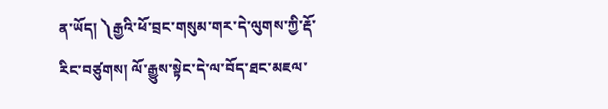ན་ཡོད། ༽རྒྱའི་ཕོ་བྲང་གསུམ་གར་དེ་ལུགས་ཀྱི་རྡོ་རིང་བཙུགས། ལོ་རྒྱུས་སྟེང་དེ་ལ་བོད་ཐང་མཇལ་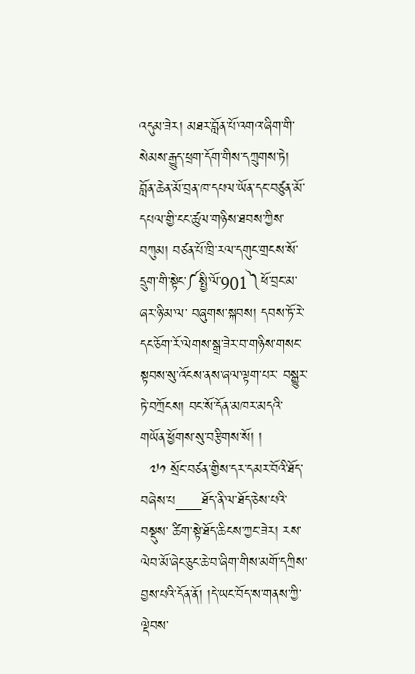འདུམ་ཟེར། མཐར་བློན་པོ་འགའ་ཞིག་གི་སེམས་རྒྱུད་ཕྲག་དོག་གིས་དཀྲུགས་ཏེ། བློན་ཆེན་མོ་བྲན་ཁ་དཔལ་ཡོན་དང་བཙུན་མོ་དཔལ་གྱི་ངང་ཚུལ་གཉིས་ཐབས་ཀྱིས་བཀུམ། བཙན་པོ་ཁྲི་རལ་དགུང་གྲངས་སོ་དྲུག་གི་སྟེང་༼སྤྱི་ལོ་901༽ཕོ་བྲང་མ་ཞར་ཉི་མ་ལ་ བཞུགས་སྐབས། དབས་ཏོ་རེ་དང་ཅོག་རོ་ལེགས་སྒྲ་ཟེར་བ་གཉིས་གསང་སྟབས་སུ་འོངས་ནས་ཞལ་ལྟག་པར་ བསྒྱུར་ཏེ་བཀྲོངས། བང་སོ་དོན་མཁར་མདའི་གཡོན་ཕྱོགས་སུ་བརྩིགས་སོ། །
  ༧༡ སྲོང་བཙན་གྱིས་དར་དམར་བོའི་ཐོད་བཞེས་པ___ཐོད་ནི་ལ་ཐོད་ཅེས་པའི་བསྡུས་ ཚིག་སྟེ་ཐོད་ཆིངས་ཀྱང་ཟེར། རས་ལེབ་མོ་ཞེང་ཅུང་ཆེ་བ་ཞིག་གིས་མགོ་དཀྲིས་བྱས་པའི་དོན་ནོ། །དེ་ཡང་བོད་ས་གནས་ཀྱི་ལྡེབས་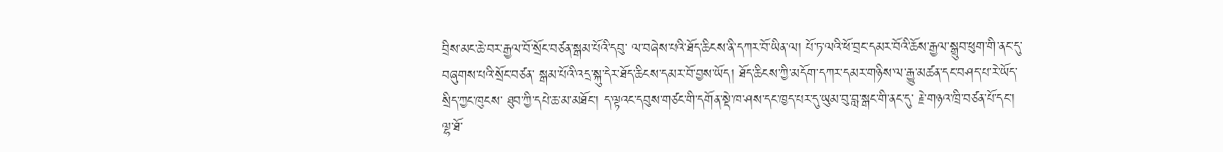བྲིས་མང་ཆེ་བར་རྒྱལ་བོ་སྲོང་བཙན་སྒམ་པོའི་དབུ་ ལ་བཞེས་པའི་ཐོད་ཆིངས་ནི་དཀར་བོ་ཡིན་ལ། པོ་ཏ་ལའི་ཕོ་བྲང་དམར་བོའི་ཆོས་རྒྱལ་སྒྲུབ་ཕུག་གི་ནང་དུ་བཞུགས་པའི་སྲོང་བཙན་ སྒམ་པོའི་འདྲ་སྐུ་དེར་ཐོད་ཆིངས་དམར་བོ་བྱས་ཡོད། ཐོད་ཆིངས་ཀྱི་མདོག་དཀར་དམར་གཉིས་ལ་རྒྱུ་མཚན་དང་བཤད་པ་རེ་ཡོད་སྲིད་ཀྱང་ཁུངས་ ཐུབ་ཀྱི་དཔེ་ཆ་མ་མཐོང་། ད་ལྟའང་དབུས་གཙང་གི་དགོན་སྡེ་ཁ་ཤས་དང་ཁྱད་པར་དུ་ཡུམ་བུ་བླ་སྒང་གི་ནང་དུ་ རྗེ་གཉའ་ཁྲི་བཙན་པོ་དང་། ལྷ་ཐོ་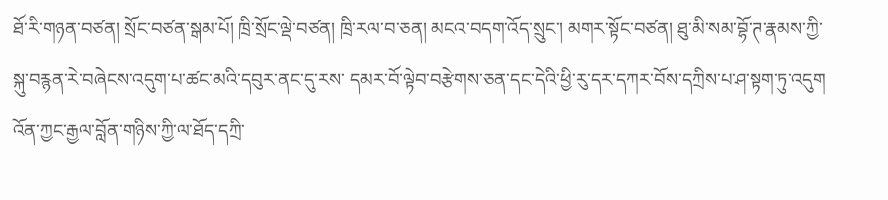ཐོ་རི་གཉན་བཙན། སྲོང་བཙན་སྒམ་པོ། ཁྲི་སྲོང་ལྡེ་བཙན། ཁྲི་རལ་བ་ཅན། མངའ་བདག་འོད་སྲུང་། མགར་སྟོང་བཙན། ཐུ་མི་སམ་བྷོ་ཊ་རྣམས་ཀྱི་སྐུ་བརྙན་རེ་བཞེངས་འདུག་པ་ཚང་མའི་དབུར་ནང་དུ་རས་ དམར་བོ་ལྟེབ་བརྩེགས་ཅན་དང་དེའི་ཕྱི་རུ་དར་དཀར་བོས་དཀྲིས་པ་ཤ་སྟག་ཏུ་འདུག  འོན་ཀྱང་རྒྱལ་བློན་གཉིས་ཀྱི་ལ་ཐོད་དཀྲི་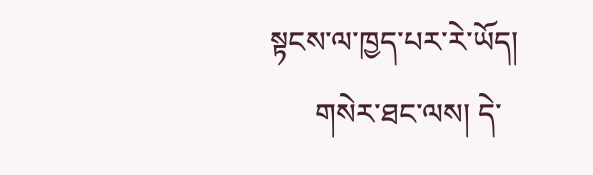སྟངས་ལ་ཁྱད་པར་རེ་ཡོད།
      གསེར་ཐང་ལས། དེ་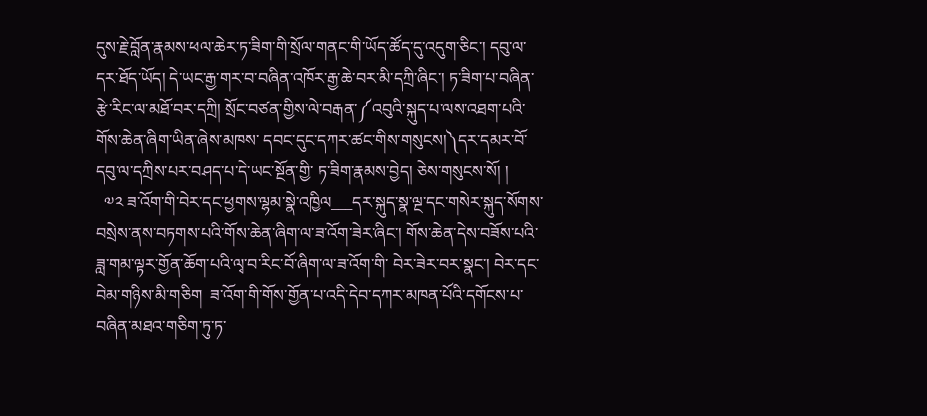དུས་རྗེ་བློན་རྣམས་ཕལ་ཆེར་ཏ་ཟིག་གི་སྲོལ་གནང་གི་ཡོད་ཚོད་དུ་འདུག་ཅིང་། དབུ་ལ་དར་ཐོད་ཡོད། དེ་ཡང་རྒྱ་གར་བ་བཞིན་འཁོར་རྒྱ་ཆེ་བར་མི་དཀྲི་ཞིང་། ཏ་ཟིག་པ་བཞིན་རྩེ་རིང་ལ་མཐོ་བར་དཀྲི། སྲོང་བཙན་གྱིས་ལེ་བརྒན་༼འབུའི་སྐུད་པ་ལས་འཐག་པའི་གོས་ཆེན་ཞིག་ཡིན་ཞེས་མཁས་ དབང་དུང་དཀར་ཚང་གིས་གསུངས།༽དར་དམར་བོ་དབུ་ལ་དཀྲིས་པར་བཤད་པ་དེ་ཡང་སྔོན་གྱི་ ཏ་ཟིག་རྣམས་བྱེད། ཅེས་གསུངས་སོ། །
  ༧༢ ཟ་འོག་གི་བེར་དང་ཕྱགས་ལྷམ་སྣེ་འཁྱིལ___དར་སྐུད་སྣ་ལྔ་དང་གསེར་སྐུད་སོགས་ བསྲེས་ནས་བཏགས་པའི་གོས་ཆེན་ཞིག་ལ་ཟ་འོག་ཟེར་ཞིང་། གོས་ཆེན་དེས་བཟོས་པའི་ཟླ་གམ་ལྟར་གྱོན་ཆོག་པའི་ལྭ་བ་རིང་བོ་ཞིག་ལ་ཟ་འོག་གི་ བེར་ཟེར་བར་སྣང་། བེར་དང་བེམ་གཉིས་མི་གཅིག  ཟ་འོག་གི་གོས་གྱོན་པ་འདི་དེབ་དཀར་མཁན་པོའི་དགོངས་པ་བཞིན་མཐའ་གཅིག་ཏུ་ཏ་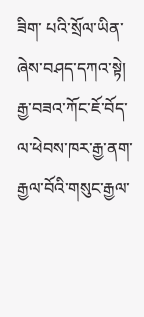ཟིག་ པའི་སྲོལ་ཡིན་ཞེས་བཤད་དཀའ་སྟེ། རྒྱ་བཟའ་ཀོང་ཇོ་བོད་ལ་ཕེབས་ཁར་རྒྱ་ནག་རྒྱལ་བོའི་གསུང་རྒྱལ་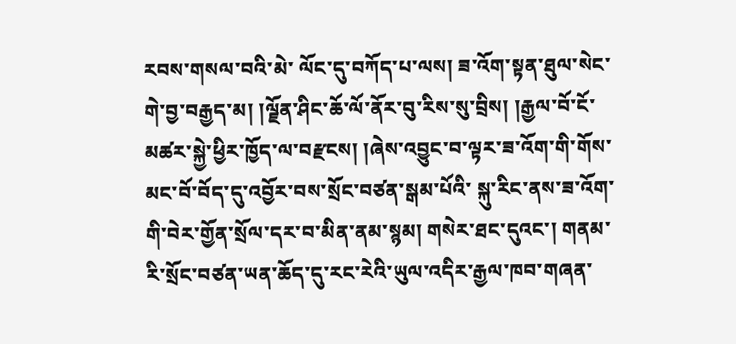རབས་གསལ་བའི་མེ་ ལོང་དུ་བཀོད་པ་ལས། ཟ་འོག་སྟན་ཐུལ་སེང་གེ་བྱ་བརྒྱད་མ། །ལྗོན་ཤིང་ཆོ་ལོ་ནོར་བུ་རིས་སུ་བྲིས། །རྒྱལ་བོ་ངོ་མཚར་སྐྱེ་ཕྱིར་ཁྱོད་ལ་བརྫངས། །ཞེས་འབྱུང་བ་ལྟར་ཟ་འོག་གི་གོས་མང་བོ་བོད་དུ་འབྱོར་བས་སྲོང་བཙན་སྒམ་པོའི་ སྐུ་རིང་ནས་ཟ་འོག་གི་བེར་གྱོན་སྲོལ་དར་བ་མིན་ནམ་སྙམ། གསེར་ཐང་དུའང་། གནམ་རི་སྲོང་བཙན་ཡན་ཆོད་དུ་རང་རེའི་ཡུལ་འདིར་རྒྱལ་ཁབ་གཞན་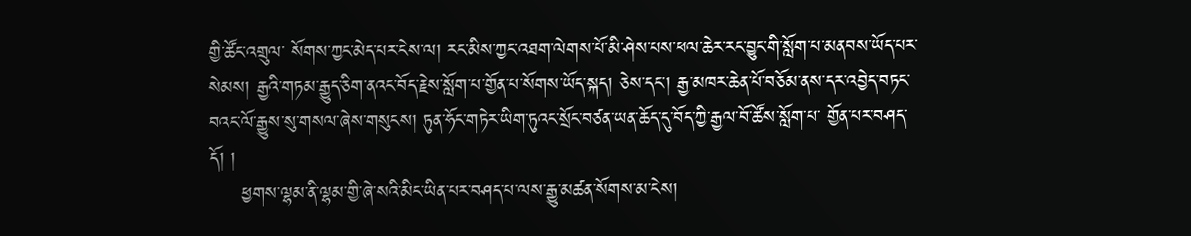གྱི་ཚོང་འགྲུལ་ སོགས་ཀྱང་མེད་པར་ངེས་ལ། རང་མིས་ཀྱང་འཐག་ལེགས་པོ་མི་ཤེས་པས་ཕལ་ཆེར་རང་བྱུང་གི་སློག་པ་མནབས་ཡོད་པར་ སེམས། རྒྱའི་གཏམ་རྒྱུད་ཅིག་ནའང་བོད་རྗེས་སློག་པ་གྱོན་པ་སོགས་ཡོད་སྐད། ཅེས་དང་། རྒྱ་མཁར་ཆེན་པོ་བཅོམ་ནས་དར་འབྱེད་བཏང་བའང་ལོ་རྒྱུས་སུ་གསལ་ཞེས་གསུངས། ཏུན་ཧོང་གཏེར་ཡིག་ཏུའང་སྲོང་བཙན་ཡན་ཆོད་དུ་བོད་ཀྱི་རྒྱལ་བོ་ཚོས་སློག་པ་ གྱོན་པར་བཤད་དོ། །
     ཕྱགས་ལྷམ་ནི་ལྷམ་གྱི་ཞེ་སའི་མིང་ཡིན་པར་བཤད་པ་ལས་རྒྱུ་མཚན་སོགས་མ་ངེས།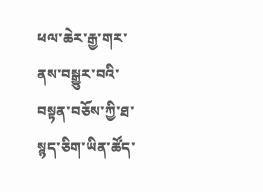ཕལ་ཆེར་རྒྱ་གར་ནས་བསྒྱུར་བའི་བསྟན་བཅོས་ཀྱི་ཐ་སྙད་ཅིག་ཡིན་ཚོད་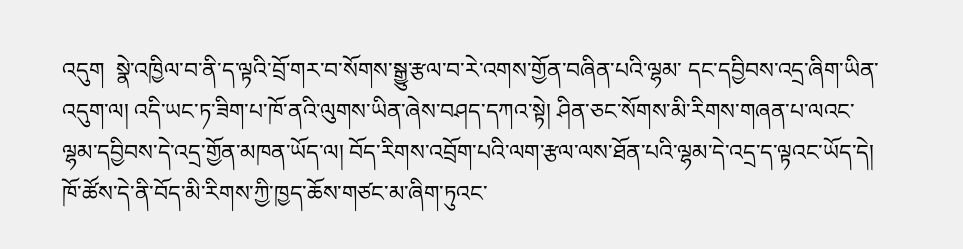འདུག  སྣེ་འཁྱིལ་བ་ནི་ད་ལྟའི་བྲོ་གར་བ་སོགས་སྒྱུ་རྩལ་བ་རེ་འགས་གྱོན་བཞིན་པའི་ལྷམ་ དང་དབྱིབས་འདྲ་ཞིག་ཡིན་འདུག་ལ། འདི་ཡང་ཏ་ཟིག་པ་ཁོ་ནའི་ལུགས་ཡིན་ཞེས་བཤད་དཀའ་སྟེ། ཤིན་ཅང་སོགས་མི་རིགས་གཞན་པ་ལའང་ལྷམ་དབྱིབས་དེ་འདྲ་གྱོན་མཁན་ཡོད་ལ། བོད་རིགས་འབྲོག་པའི་ལག་རྩལ་ལས་ཐོན་པའི་ལྷམ་དེ་འདྲ་ད་ལྟའང་ཡོད་དེ། ཁོ་ཚོས་དེ་ནི་བོད་མི་རིགས་ཀྱི་ཁྱད་ཆོས་གཙང་མ་ཞིག་ཏུའང་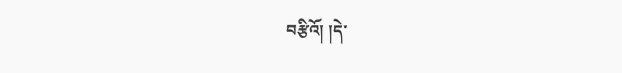བརྩིའོ། །དེ་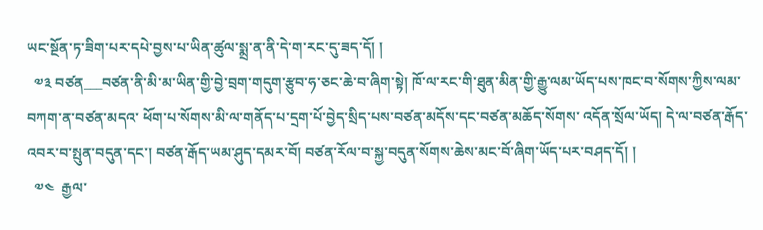ཡང་སྔོན་ཏ་ཟིག་པར་དཔེ་བྱས་པ་ཡིན་ཚུལ་སྨྲ་ན་ནི་དེ་ག་རང་དུ་ཟད་དོ། །
  ༧༣ བཙན___བཙན་ནི་མི་མ་ཡིན་གྱི་བྱེ་བྲག་གདུག་རྩུབ་ཧ་ཅང་ཆེ་བ་ཞིག་སྟེ། ཁོ་ལ་རང་གི་ཐུན་མིན་གྱི་རྒྱུ་ལམ་ཡོད་པས་ཁང་བ་སོགས་ཀྱིས་ལམ་བཀག་ན་བཙན་མདའ་ ཕོག་པ་སོགས་མི་ལ་གནོད་པ་དྲག་པོ་བྱེད་སྲིད་པས་བཙན་མདོས་དང་བཙན་མཆོད་སོགས་ འདོན་སྲོལ་ཡོད། དེ་ལ་བཙན་རྒོད་འབར་བ་སྤུན་བདུན་དང་། བཙན་རྒོད་ཡམ་ཤུད་དམར་བོ། བཙན་རོལ་བ་སྐྱ་བདུན་སོགས་ཆེས་མང་བོ་ཞིག་ཡོད་པར་བཤད་དོ། །
  ༧༤  རྒྱལ་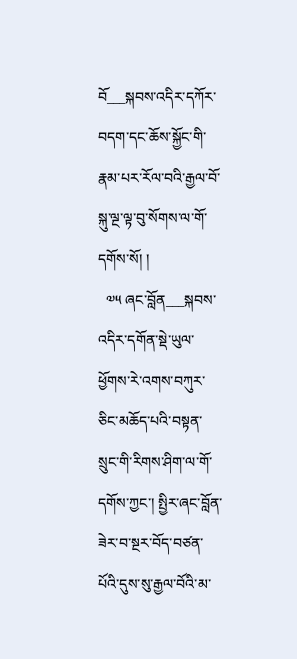བོ___སྐབས་འདིར་དཀོར་བདག་དང་ཆོས་སྐྱོང་གི་རྣམ་པར་རོལ་བའི་རྒྱལ་བོ་སྐུ་ལྔ་ལྟ་བུ་སོགས་ལ་གོ་དགོས་སོ། །
  ༧༥ ཞང་བློན___སྐབས་འདིར་དགོན་སྡེ་ཡུལ་ཕྱོགས་རེ་འགས་བཀུར་ཅིང་མཆོད་པའི་བསྟན་ སྲུང་གི་རིགས་ཤིག་ལ་གོ་དགོས་ཀྱང་། སྤྱིར་ཞང་བློན་ཟེར་བ་སྔར་བོད་བཙན་པོའི་དུས་སུ་རྒྱལ་བོའི་མ་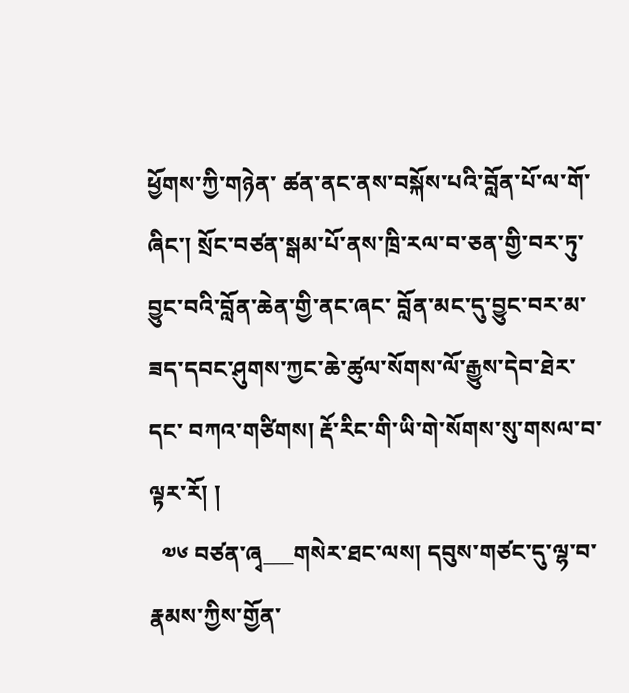ཕྱོགས་ཀྱི་གཉེན་ ཚན་ནང་ནས་བསྐོས་པའི་བློན་པོ་ལ་གོ་ཞིང་། སྲོང་བཙན་སྒམ་པོ་ནས་ཁྲི་རལ་བ་ཅན་གྱི་བར་ཏུ་བྱུང་བའི་བློན་ཆེན་གྱི་ནང་ཞང་ བློན་མང་དུ་བྱུང་བར་མ་ཟད་དབང་ཤུགས་ཀྱང་ཆེ་ཚུལ་སོགས་ལོ་རྒྱུས་དེབ་ཐེར་དང་ བཀའ་གཙིགས། རྡོ་རིང་གི་ཡི་གེ་སོགས་སུ་གསལ་བ་ལྟར་རོ། །
  ༧༦ བཙན་ཞྭ___གསེར་ཐང་ལས། དབུས་གཙང་དུ་ལྷ་བ་རྣམས་ཀྱིས་གྱོན་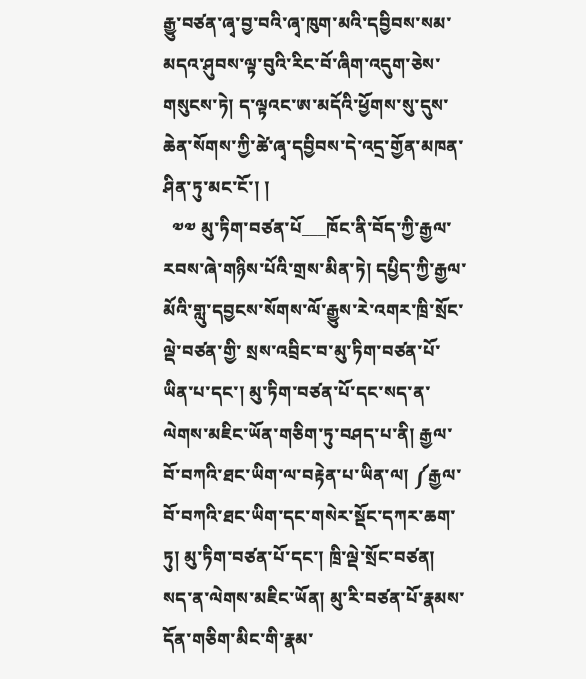རྒྱུ་བཙན་ཞྭ་བྱ་བའི་ཞྭ་ཁུག་མའི་དབྱིབས་སམ་ མདའ་ཤུབས་ལྟ་བུའི་རིང་བོ་ཞིག་འདུག་ཅེས་གསུངས་ཏེ། ད་ལྟའང་ཨ་མདོའི་ཕྱོགས་སུ་དུས་ཆེན་སོགས་ཀྱི་ཚེ་ཞྭ་དབྱིབས་དེ་འདྲ་གྱོན་མཁན་ ཤིན་ཏུ་མང་ངོ་། །
  ༧༧ མུ་ཏིག་བཙན་པོ___ཁོང་ནི་བོད་ཀྱི་རྒྱལ་རབས་ཞེ་གཉིས་པོའི་གྲས་མིན་ཏེ། དཔྱིད་ཀྱི་རྒྱལ་མོའི་གླུ་དབྱངས་སོགས་ལོ་རྒྱུས་རེ་འགར་ཁྲི་སྲོང་ལྡེ་བཙན་གྱི་ སྲས་འབྲིང་བ་མུ་ཏིག་བཙན་པོ་ཡིན་པ་དང་། མུ་ཏིག་བཙན་པོ་དང་སད་ན་ལེགས་མཇིང་ཡོན་གཅིག་ཏུ་བཤད་པ་ནི། རྒྱལ་བོ་བཀའི་ཐང་ཡིག་ལ་བརྟེན་པ་ཡིན་ལ། ༼རྒྱལ་བོ་བཀའི་ཐང་ཡིག་དང་གསེར་སྡོང་དཀར་ཆག་ཏུ། མུ་ཏིག་བཙན་པོ་དང་། ཁྲི་ལྡེ་སྲོང་བཙན། སད་ན་ལེགས་མཇིང་ཡོན། མུ་རི་བཙན་པོ་རྣམས་དོན་གཅིག་མིང་གི་རྣམ་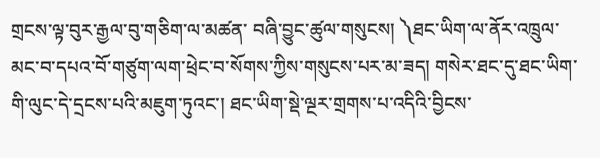གྲངས་ལྟ་བུར་རྒྱལ་བུ་གཅིག་ལ་མཚན་ བཞི་བྱུང་ཚུལ་གསུངས། ༽ཐང་ཡིག་ལ་ནོར་འཁྲུལ་མང་བ་དཔའ་བོ་གཙུག་ལག་ཕྲེང་བ་སོགས་ཀྱིས་གསུངས་པར་མ་ཟད། གསེར་ཐང་དུ་ཐང་ཡིག་གི་ལུང་དེ་དྲངས་པའི་མཇུག་ཏུའང་། ཐང་ཡིག་སྡེ་ལྔར་གྲགས་པ་འདིའི་བྱིངས་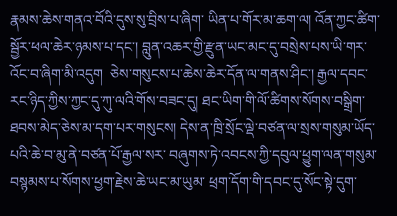རྣམས་ཆེས་གནའ་བོའི་དུས་སུ་བྲིས་པ་ཞིག་ ཡིན་པ་གོར་མ་ཆག་ལ། འོན་ཀྱང་ཚིག་སྦྱོར་ཕལ་ཆེར་ཉམས་པ་དང་། བླུན་འཆར་གྱི་རྫུན་ཡང་མང་དུ་བསྲེས་པས་ཡི་གར་འོང་བ་ཞིག་མི་འདུག  ཅེས་གསུངས་པ་ཆེས་ཆེར་དོན་ལ་གནས་ཤིང་། རྒྱལ་དབང་རང་ཉིད་ཀྱིས་ཀྱང་དུ་ཀུ་ལའི་གོས་བཟང་དུ། ཐང་ཡིག་གི་ལོ་ཚིགས་སོགས་བསྒྲིག་ཐབས་མེད་ཅེས་མ་དག་པར་གསུངས། དེས་ན་ཁྲི་སྲོང་ལྡེ་བཙན་ལ་སྲས་གསུམ་ཡོད་པའི་ཆེ་བ་མུ་ནེ་བཙན་པོ་རྒྱལ་སར་ བཞུགས་ཏེ་འབངས་ཀྱི་དབུལ་ཕྱུག་ལན་གསུམ་བསྙམས་པ་སོགས་ཕྱག་རྗེས་ཆེ་ཡང་མ་ཡུམ་ ཕྲག་དོག་གི་དབང་དུ་སོང་སྟེ་དུག་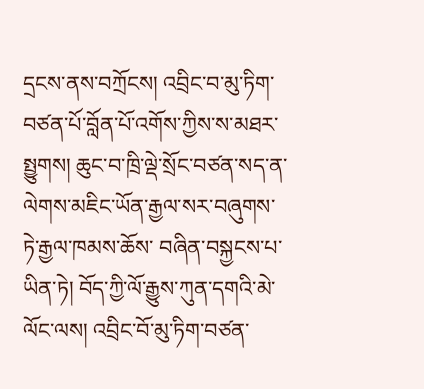དྲངས་ནས་བཀྲོངས། འབྲིང་བ་མུ་ཏིག་བཙན་པོ་བློན་པོ་འགོས་ཀྱིས་ས་མཐར་སྤྱུགས། ཆུང་བ་ཁྲི་ལྡེ་སྲོང་བཙན་སད་ན་ལེགས་མཇིང་ཡོན་རྒྱལ་སར་བཞུགས་ཏེ་རྒྱལ་ཁམས་ཆོས་ བཞིན་བསྐྱངས་པ་ཡིན་ཏེ། བོད་ཀྱི་ལོ་རྒྱུས་ཀུན་དགའི་མེ་ལོང་ལས། འབྲིང་བོ་མུ་ཏིག་བཙན་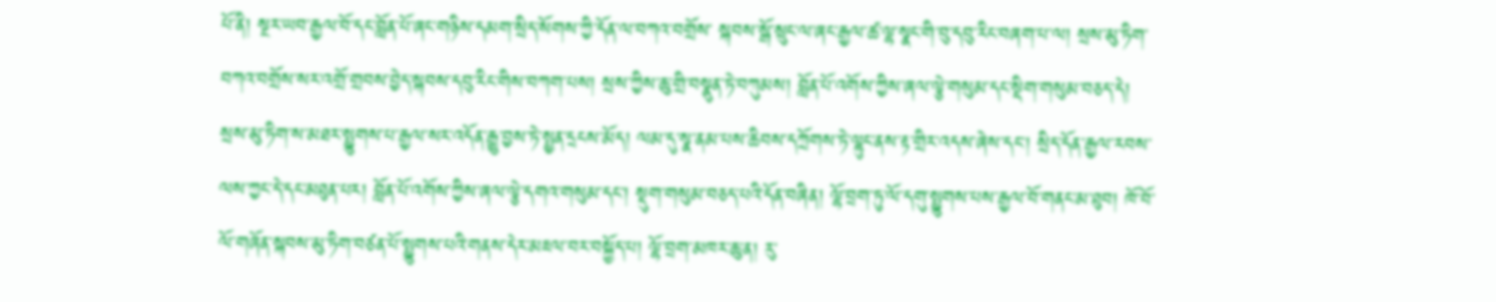པོ་ནི། སྔར་ཡབ་རྒྱལ་བོ་དང་བློན་པོ་ཞང་གཉིས་དམག་སྲིད་སོགས་ཀྱི་དོན་ལ་བཀའ་བགྲོས་ སྐབས་སྒོ་སྲུང་ལ་ཞང་རྒྱལ་ཚ་ལྷ་སྣང་གི་བུ་དབུ་རིང་བཞག་པ་ལ། སྲས་མུ་ཏིག་བཀའ་བགྲོས་སར་འགྲོ་གྲབས་བྱེད་སྐབས་དབུ་རིང་གིས་བཀག་པས། སྲས་ཀྱིས་ཆུ་གྲི་བསྣུན་ཏེ་བཀུམས། བློན་པོ་འགོས་ཀྱིས་ཞལ་ལྕེ་གསུམ་དང་སྡིག་གསུམ་བཅད་དེ། སྲས་མུ་ཏིག་ས་མཐར་སྤྱུགས་པ་རྒྱལ་སར་འདོན་རྒྱུ་བྱས་ཏེ་སྤྱན་དྲངས་མོད། ལམ་དུ་སྣ་ནམ་པས་ཆིབས་དཀྲོགས་ཏེ་ལྷུང་ནས་རྟ་གྲིར་འདས་ཞེས་དང་། སྲིད་དོན་རྒྱལ་རབས་ལས་ཀྱང་དེ་དང་མཐུན་པར། བློན་པོ་འགོས་ཀྱིས་ཞལ་ལྕེ་དགའ་གསུམ་དང་། སྡུག་གསུམ་བཅད་པའི་དོན་བཞིན། ལྷོ་བྲག་ཏུ་ལོ་དགུ་སྤྱུགས་པས་རྒྱལ་བོ་གནང་མ་ཐུབ། ཁོ་བོ་ལོ་གཞོན་སྐབས་མུ་ཏིག་བཙན་པོ་སྤྱུགས་པའི་གནས་དེར་མཇལ་བར་བསྐྱོད་པ། ལྷོ་བྲག་མཁར་ཆུ་ན། རུ་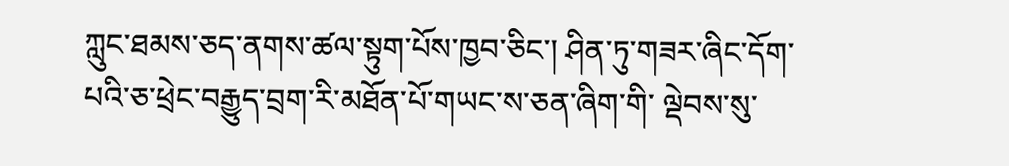ཀླུང་ཐམས་ཅད་ནགས་ཚལ་སྟུག་པོས་ཁྱབ་ཅིང་། ཤིན་ཏུ་གཟར་ཞིང་དོག་པའི་ཅ་ཕྲེང་བརྒྱུད་བྲག་རི་མཐོན་པོ་གཡང་ས་ཅན་ཞིག་གི་ ལྡེབས་སུ་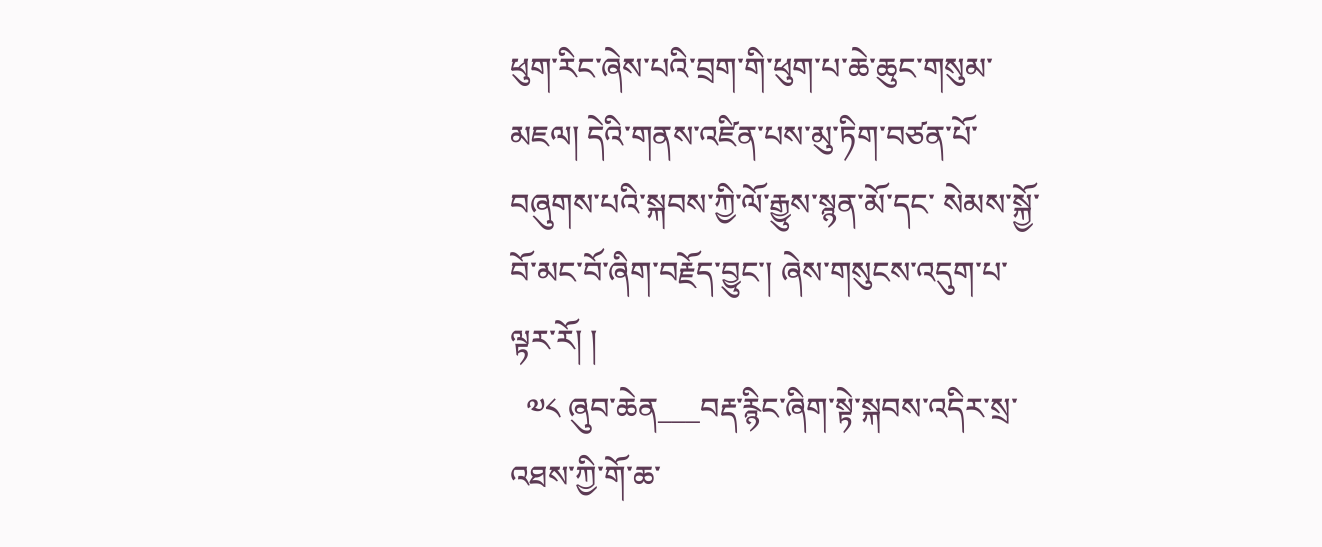ཕུག་རིང་ཞེས་པའི་བྲག་གི་ཕུག་པ་ཆེ་ཆུང་གསུམ་མཇལ། དེའི་གནས་འཛིན་པས་མུ་ཏིག་བཙན་པོ་བཞུགས་པའི་སྐབས་ཀྱི་ལོ་རྒྱུས་སྙན་མོ་དང་ སེམས་སྐྱོ་བོ་མང་བོ་ཞིག་བརྗོད་བྱུང་། ཞེས་གསུངས་འདུག་པ་ལྟར་རོ། །
  ༧༨ ཞུབ་ཆེན___བརྡ་རྙིང་ཞིག་སྟེ་སྐབས་འདིར་སྲ་འཐས་ཀྱི་གོ་ཆ་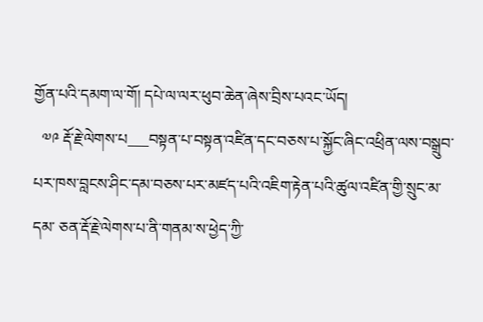གྱོན་པའི་དམག་ལ་གོ། དཔེ་ལ་ལར་ཕུབ་ཆེན་ཞེས་བྲིས་པའང་ཡོད།
  ༧༩ རྡོ་རྗེ་ལེགས་པ___བསྟན་པ་བསྟན་འཛིན་དང་བཅས་པ་སྐྱོང་ཞིང་འཕྲིན་ལས་བསྒྲུབ་ པར་ཁས་བླངས་ཤིང་དམ་བཅས་པར་མཛད་པའི་འཇིག་རྟེན་པའི་ཚུལ་འཛིན་གྱི་སྲུང་མ་དམ་ ཅན་རྡོ་རྗེ་ལེགས་པ་ནི་གནམ་ས་ཕྱེད་ཀྱི་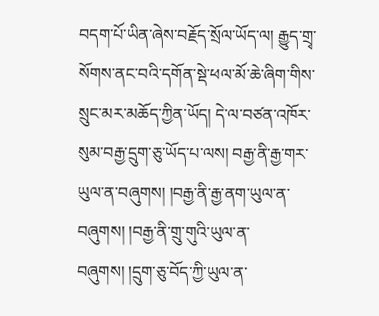བདག་པོ་ཡིན་ཞེས་བརྗོད་སྲོལ་ཡོད་ལ། རྒྱུད་གྲྭ་སོགས་ནང་བའི་དགོན་སྡེ་ཕལ་མོ་ཆེ་ཞིག་གིས་སྲུང་མར་མཆོད་ཀྱིན་ཡོད། དེ་ལ་བཙན་འཁོར་སུམ་བརྒྱ་དྲུག་ཅུ་ཡོད་པ་ལས། བརྒྱ་ནི་རྒྱ་གར་ཡུལ་ན་བཞུགས། །བརྒྱ་ནི་རྒྱ་ནག་ཡུལ་ན་བཞུགས། །བརྒྱ་ནི་གྲུ་གུའི་ཡུལ་ན་བཞུགས། །དྲུག་ཅུ་བོད་ཀྱི་ཡུལ་ན་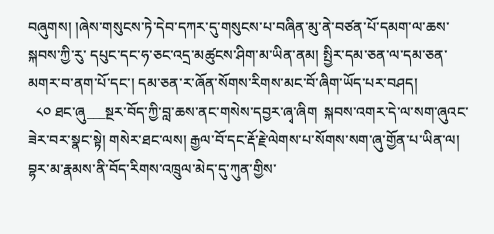བཞུགས། །ཞེས་གསུངས་ཏེ་དེབ་དཀར་དུ་གསུངས་པ་བཞིན་མུ་ནེ་བཙན་པོ་དམག་ལ་ཆས་སྐབས་ཀྱི་རུ་ དཔུང་དང་ཧ་ཅང་འདྲ་མཚུངས་ཤིག་མ་ཡིན་ནམ། སྤྱིར་དམ་ཅན་ལ་དམ་ཅན་མགར་བ་ནག་པོ་དང་། དམ་ཅན་ར་ཞོན་སོགས་རིགས་མང་བོ་ཞིག་ཡོད་པར་བཤད།
  ༨༠ ཐང་ཞུ___སྔར་བོད་ཀྱི་བླ་ཆས་ནང་གསེས་དབྱར་ཞྭ་ཞིག  སྐབས་འགར་དེ་ལ་སག་ཞུའང་ཟེར་བར་སྣང་སྟེ། གསེར་ཐང་ལས། རྒྱལ་བོ་དང་རྡོ་རྗེ་ལེགས་པ་སོགས་སག་ཞུ་གྱོན་པ་ཡིན་ལ། བྷར་མ་རྣམས་ནི་བོད་རིགས་འཁྲུལ་མེད་དུ་ཀུན་གྱིས་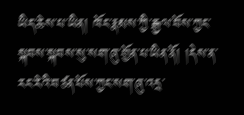ཡིད་ཆེས་པ་ཡིན། ཁོང་རྣམས་ཀྱི་རྒྱལ་བོས་ཀྱང་སྐབས་སྐབས་སུ་སག་ཞུ་གྱོན་པ་ཡིན་ནོ། །དེས་ན་རང་རེའི་བཙན་པོས་ཀྱང་སག་ཞུ་འདྲ་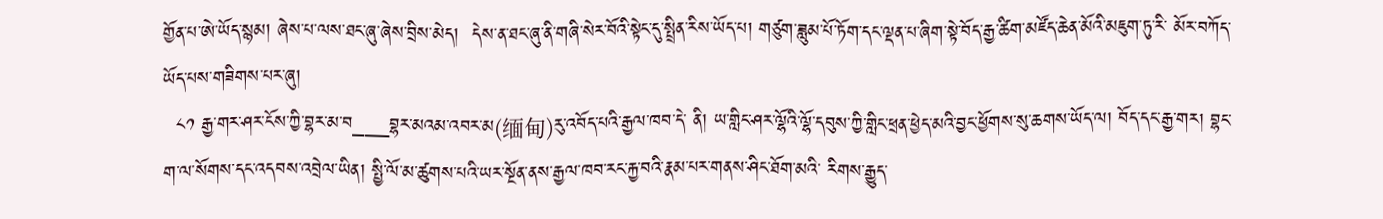གྱོན་པ་ཨེ་ཡོད་སྙམ། ཞེས་པ་ལས་ཐང་ཞུ་ཞེས་བྲིས་མེད།  དེས་ན་ཐང་ཞུ་ནི་གཞི་སེར་བོའི་སྟེང་དུ་སྤྲིན་རིས་ཡོད་པ། གཙུག་ཟླུམ་པོ་ཏོག་དང་ལྡན་པ་ཞིག་སྟེ་བོད་རྒྱ་ཚིག་མཛོད་ཆེན་མོའི་མཇུག་ཏུ་རི་ མོར་བཀོད་ཡོད་པས་གཟིགས་པར་ཞུ།
  ༨༡ རྒྱ་གར་ཤར་ངོས་ཀྱི་བྷར་མ་བ___བྷར་མའམ་འབར་མ(缅甸)རུ་འབོད་པའི་རྒྱལ་ཁབ་དེ་ ནི། ཡ་གླིང་ཤར་ལྷོའི་ལྷོ་དབུས་ཀྱི་གླིང་ཕྲན་ཕྱེད་མའི་བྱང་ཕྱོགས་སུ་ཆགས་ཡོད་ལ། བོད་དང་རྒྱ་གར། བྷང་ག་ལ་སོགས་དང་འདབས་འབྲེལ་ཡིན། སྤྱི་ལོ་མ་ཚུགས་པའི་ཡར་སྔོན་ནས་རྒྱལ་ཁབ་རང་རྐྱ་བའི་རྣམ་པར་གནས་ཤིང་ཐོག་མའི་ རིགས་རྒྱུད་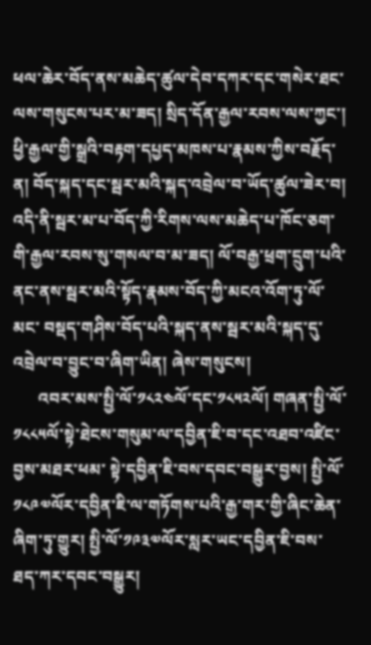ཕལ་ཆེར་བོད་ནས་མཆེད་ཚུལ་དེབ་དཀར་དང་གསེར་ཐང་ལས་གསུངས་པར་མ་ཟད། སྲིད་དོན་རྒྱལ་རབས་ལས་ཀྱང་། ཕྱི་རྒྱལ་གྱི་སྒྲའི་བརྟག་དཔྱད་མཁས་པ་རྣམས་ཀྱིས་བརྗོད་ན། བོད་སྐད་དང་སྦར་མའི་སྐད་འབྲེལ་བ་ཡོད་ཚུལ་ཟེར་བ། འདི་ནི་སྦར་མ་པ་བོད་ཀྱི་རིགས་ལས་མཆེད་པ་ཁོང་ཅག་གི་རྒྱལ་རབས་སུ་གསལ་བ་མ་ཟད། ལོ་བརྒྱ་ཕྲག་དྲུག་པའི་ནང་ནས་སྦར་མའི་སྟོད་རྣམས་བོད་ཀྱི་མངའ་འོག་ཏུ་ལོ་མང་ བསྡད་གཤིས་བོད་པའི་སྐད་ནས་སྦར་མའི་སྐད་དུ་འབྲེལ་བ་བྱུང་བ་ཞིག་ཡིན། ཞེས་གསུངས།
      འབར་མས་སྤྱི་ལོ་༡༨༢༤ལོ་དང་༡༨༥༢ལོ། གཞན་སྤྱི་ལོ་༡༨༨༥ལོ་སྟེ་ཐེངས་གསུམ་ལ་དབྱིན་ཇི་བ་དང་འཐབ་འཛིང་བྱས་མཐར་ཕམ་ སྟེ་དབྱིན་ཇི་བས་དབང་བསྒྱུར་བྱས། སྤྱི་ལོ་༡༨༩༧ལོར་དབྱིན་ཇི་ལ་གཏོགས་པའི་རྒྱ་གར་གྱི་ཞིང་ཆེན་ཞིག་ཏུ་གྱུར། སྤྱི་ལོ་༡༩༣༧ལོར་སླར་ཡང་དབྱིན་ཇི་བས་ཐད་ཀར་དབང་བསྒྱུར།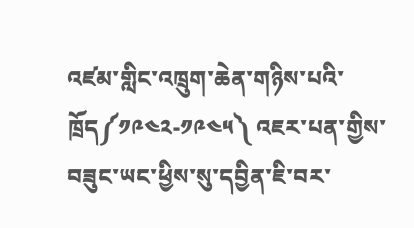འཛམ་གླིང་འཁྲུག་ཆེན་གཉིས་པའི་ཁྲོད༼༡༩༤༢-༡༩༤༥༽ འཇར་པན་གྱིས་བཟུང་ཡང་ཕྱིས་སུ་དབྱིན་ཇི་བར་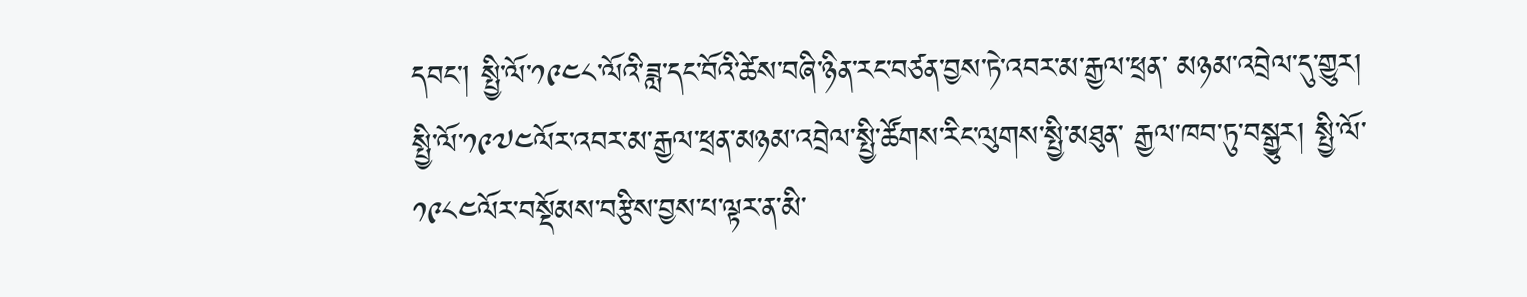དབང་། སྤྱི་ལོ་༡༩༤༨་ལོའི་ཟླ་དང་བོའི་ཚེས་བཞི་ཉིན་རང་བཙན་བྱས་ཏེ་འབར་མ་རྒྱལ་ཕྲན་ མཉམ་འབྲེལ་དུ་གྱུར། སྤྱི་ལོ་༡༩༧༤ལོར་འབར་མ་རྒྱལ་ཕྲན་མཉམ་འབྲེལ་སྤྱི་ཚོགས་རིང་ལུགས་སྤྱི་མཐུན་ རྒྱལ་ཁབ་ཏུ་བསྒྱུར། སྤྱི་ལོ་༡༩༨༤ལོར་བསྡོམས་བརྩིས་བྱས་པ་ལྟར་ན་མི་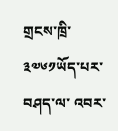གྲངས་ཁྲི་༣༧༦༡ཡོད་པར་བཤད་ལ་ འབར་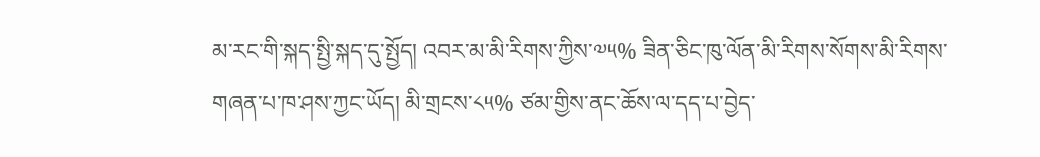མ་རང་གི་སྐད་སྤྱི་སྐད་དུ་སྤྱོད། འབར་མ་མི་རིགས་ཀྱིས་༧༥% ཟིན་ཅིང་ཁུ་ལོན་མི་རིགས་སོགས་མི་རིགས་གཞན་པ་ཁ་ཤས་ཀྱང་ཡོད། མི་གྲངས་༨༥% ཙམ་གྱིས་ནང་ཆོས་ལ་དད་པ་བྱེད་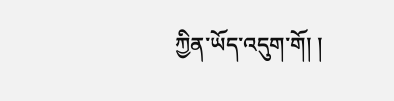ཀྱིན་ཡོད་འདུག་གོ། །